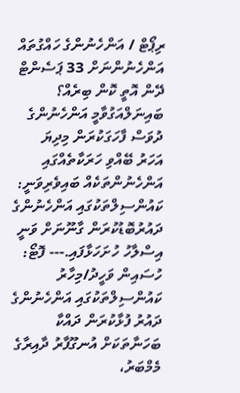ރިޕޯޓް / އަންހެނުންގެ ހައްގުތައް
އަންހެނުންނަށް 33 ޕަސެންޓް ދޭން އޮތީ ކޮން ބިރެއް؟
ބައިނަލްއަގުވާމީ އަންހެނުންގެ ދުވަސް ފާހަގަކުރަން މިދިޔަ އަހަރު ބޭއްވި ހަރަކާތެއްގައި އަންހެނުންތަކެއް ބައިވެރިވަނީ: ކައުންސިލްތަކުގައި އަންހެނުންގެ ދައުރުބޮޑުކުރަން ގާނޫނަށް ވަނީ އިސްލާހު ހުށަހަޅާފައި.--- ފޮޓޯ: ހުސައިން ވަހީދު/މިހާރު
ކައުންސިލްތަކުގައި އަންހެނުންގެ ދައުރު ފުޅާކުރަން ދައްކާ ބަހަނާތަކަށް އުނގޫފާރު ދާއިރާގެ މެމްބަރު،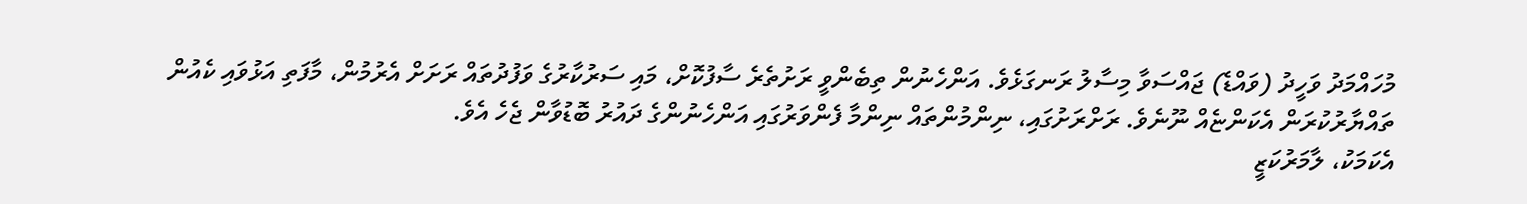މުހައްމަދު ވަހީދު (ވައްޑެ) ޖައްސަވާ މިސާލު ރަނގަޅެވެ. އަންހެނުން ތިބެންވީ ރަށުތެރެ ސާފުކޮށް، މައި ސަރުކާރުގެ ވަފުދުތައް ރަށަށް އެރުމުން، މާފަތި އަޅުވައި ކެއުން ތައްޔާރުކުރަން އެކަންޏެއް ނޫނެވެ. ރަށްރަށުގައި، ނިންމުންތައް ނިންމާ ފެންވަރުގައި އަންހެނުންގެ ދައުރު ބޮޑުވާން ޖެހެ އެވެ.
އެކަމަކު، ލާމަރުކަޒީ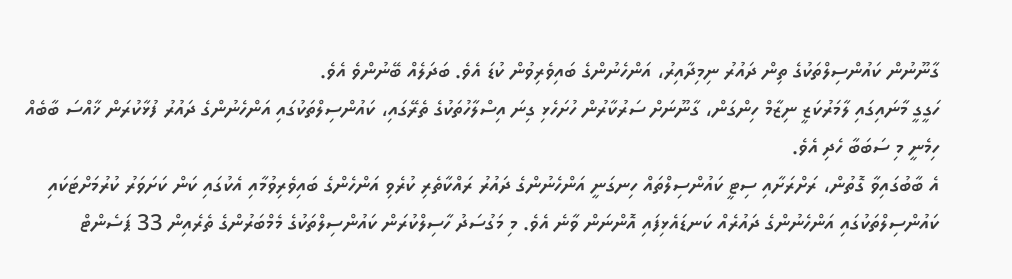ގާނޫނުން ކައުންސިލްތަކުގެ ތިން ދައުރު ނިމިދާއިރު، އަންހެނުންގެ ބައިވެރިވުން ކުޑަ އެވެ. ބަދަލެއް ބޭނުންވެ އެވެ.
ހަގީގީ މާނައިގައި ލާމަރުކަޒީ ނިޒާމް ހިންގަން، ގާނޫނަށް ސަރުކާރުން ހުށަހެޅި ގިނަ އިސްލާހުތަކުގެ ތެރޭގައި، ކައުންސިލްތަކުގައި އަންހެނުންގެ ދައުރު ފުޅާކުރަން ޚާއްސަ ބާބެއް ހިމެނީ މި ސަބަބާ ހެދި އެވެ.
އެ ބާބުގައިވާ ގޮތުން، ރަށްރަށާއި ސިޓީ ކައުންސިލްތައް ހިނގަނީ އަންހެނުންގެ ދައުރު ރައްކާތެރި ކުރެވި އަންހެންގެ ބައިވެރިވުމާއި އެކުގައި ކަން ކަށަވަރު ކުރުމަށްޓަކައި ކައުންސިލްތަކުގައި އަންހެނުންގެ ދައުރެއް ކަނޑައެޅިފައި އޮންނަން ވާނެ އެވެ. މި މަގުސަދު ހާސިލްކުރަން ކައުންސިލްތަކުގެ މެމްބަރުންގެ ތެރެއިން 33 ޕަސެންޓް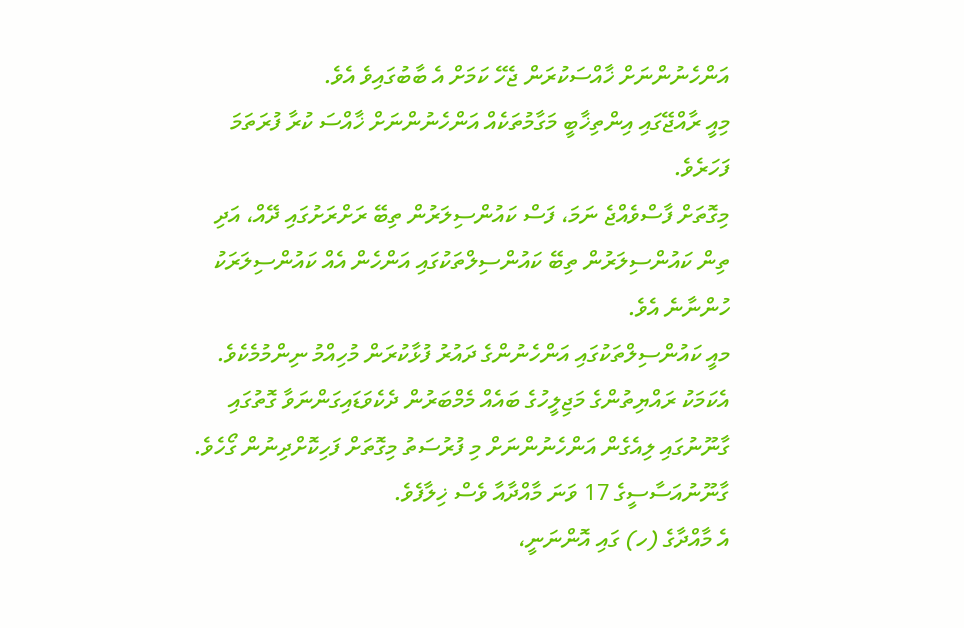އަންހެނުންނަށް ޚާއްސަކުރަން ޖެހޭ ކަމަށް އެ ބާބުގައިވެ އެވެ.
މިއީ ރާއްޖޭގައި އިންތިޚާބީ މަގާމުތަކެއް އަންހެނުންނަށް ޚާއްސަ ކުރާ ފުރަތަމަ ފަހަރެވެ.
މިގޮތަށް ފާސްވެއްޖެ ނަމަ، ފަސް ކައުންސިލަރުން ތިބޭ ރަށްރަށުގައި ދޭއް، އަދި ތިން ކައުންސިލަރުން ތިބޭ ކައުންސިލްތަކުގައި އަންހެން އެއް ކައުންސިލަރަކު ހުންނާނެ އެވެ.
މއީ ކައުންސިލްތަކުގައި އަންހެނުންގެ ދައުރު ފުޅާކުރަން މުހިއްމު ނިންމުމެކެވެ. އެކަމަކު ރައްޔިތުންގެ މަޖިލީހުގެ ބައެއް މެމްބަރުން ދެކެވަޑައިގަންނަވާ ގޮތުގައި ގާނޫނުގައި ލިއެގެން އަންހެނުންނަށް މި ފުރުސަތު މިގޮތަށް ފަހިކޮށްދިނުން ގޯހެވެ. ގާނޫނުއަސާސީގެ 17 ވަނަ މާއްދާއާ ވެސް ޚިލާފެވެ.
އެ މާއްދާގެ (ހ) ގައި އޮންނަނީ،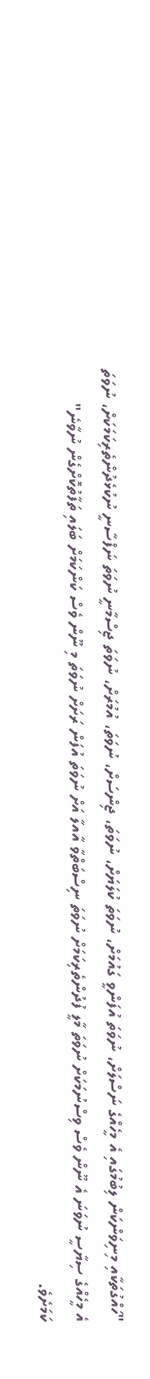"ހައްގުތަކާއި މިނިވަންކަން ލިބުމުގައި އެ މީހެއްގެ ނަސްލަށް، ނުވަތަ އުފަންވީ ގައުމަށް، ނުވަތަ ކުލަޔަށް، ނުވަތަ، ޖިންސަށް، ނުވަތަ، އުމުރަށް، ނުވަތަ ޖިސްމާނީ ނުވަތަ ނަފްސާނީ ނުކުޅެދުންތެރިކަމަކަށް، ނުވަތަ އެ މީހެއްގެ ސިޔާސީ ނުވަނަ އެ ނޫން ވެސް ވިސްނުމަކަށް ނުވަތަ މާލީ ފުދުންތެރިކަމަށް ނުވަތަ ނިސްބަތްވާ އާއލާ އަށް ނުވަތަ އުފަން ރަށަށް ނުވަތަ މި ނޫން ވެސް ކަންކަމަށް ބަލައި ތަފާތުކޮށްގެން ނުވާނެ" ކަމަށެވެ.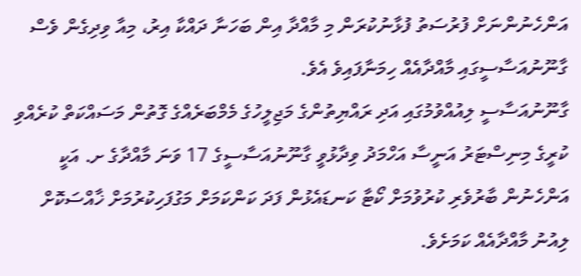އަންހެނުންނަށް ފުރުސަތު ފުޅާނުކުރަން މި މާއްދާ އިން ބަހަނާ ދައްކާ އިރު، މިއާ ވިދިގެން ވެސް ގާނޫނުއަސާސީގައި މާއްދާއެއް ހިމަނާފައިވެ އެވެ.
ގާނޫނުއަސާސީ ލިއުއްވުމުގައި އަދި ރައްޔިތުންގެ މަޖިލީހުގެ މެމްބަރެއްގެ ގޮތުން މަސައްކަތް ކުރެއްވި ކުރީގެ މިނިސްޓަރު އަނީސާ އަހްމަދު ވިދާޅުވީ ގާނޫނުއަސާސީގެ 17 ވަނަ މާއްދާގެ ށ. އަކީ އަންހެނުން ބާރުވެރި ކުރުވުމަށް ކޯޓާ ކަނޑައެޅުން ފަދަ ކަންކަމަށް މަގުފަހިކުރުމަށް ޚާއްސަކޮށް ލިއުނު މާއްދާއެއް ކަމަށެވެ.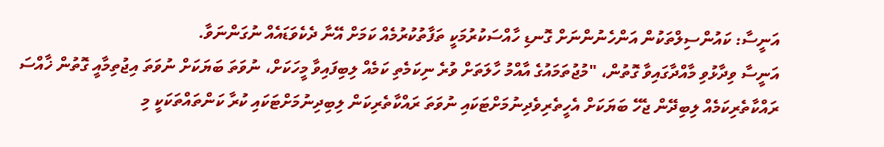އަނީސާ: ކައުންސިލްތަކުން އަންހެނުންނަށް ގޮނޑި ހާއްސަކުރުމަކީ ތަފާތުކުރުމެއް ކަމަށް އޭނާ ދެކެވަޑައެއް ނުގަންނަވާ.
އަނީސާ ވިދާޅުވި މާއްދާގައިވާ ގޮތުން، "މުޖުތަމައުގެ އާއްމު ހާލަތަށް ވުރެ ނިކަމެތި ކަމެއް ލިބިފައިވާ މީހަކަށް، ނުވަތަ ބަޔަކަށް ނުވަތަ އިޖުތިމާއީ ގޮތުން ޚާއްސަ ރައްކާތެރިކަމެއް ލިބިދޭން ޖެހޭ ބަޔަކަށް އެހީތެރިވެދިނުމަށްޓަކައި ނުވަތަ ރައްކާތެރިކަން ލިބިދިނުމަށްޓަކައި ކުރާ ކަންތައްތަކަކީ މި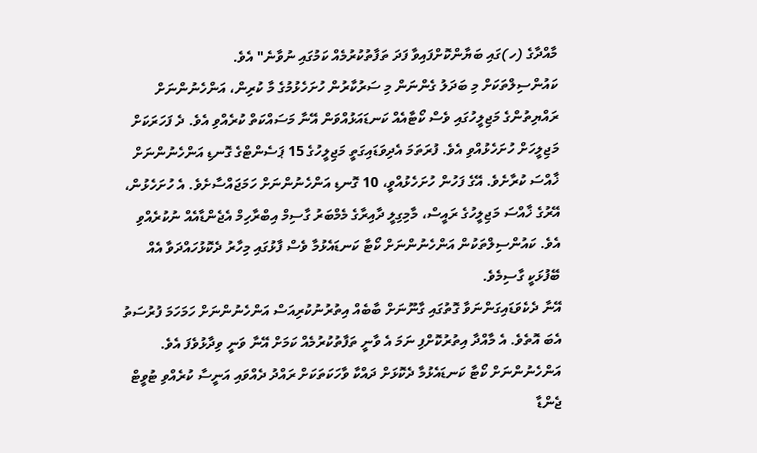މާއްދާގެ (ހ)ގައި ބަޔާންކޮށްފައިވާ ފަދަ ތަފާތުކުރުމެއް ކަމުގައި ނުވާނެ" އެވެ.
ކައުންސިލްތަކަށް މި ބަދަލު ގެންނަން މި ސަރުކާރުން ހުށަހެޅުމުގެ މާ ކުރިން، އަންހެނުންނަށް ރައްޔިތުންގެ މަޖިލީހުގައި ވެސް ކޯޓާއެއް ކަނޑައަޅުއްވަން އޭނާ މަސައްކަތް ކުރެއްވި އެވެ. ދެ ފަހަރަކަށް މަޖިލީހަށް ހުށަހެޅުއްވި އެވެ. ފުރަތަމަ އެދިވަޑައިގަތީ މަޖިލީހުގެ 15 ޕަސެންޓްގެ ގޮނޑި އަންހެނުންނަށް ޚާއްސަ ކުރާށެވެ. އޭގެ ފަހުން ހުށަހެޅުއްވީ، 10 ގޮނޑި އަންހެނުންނަށް ހަމަޖައްސާށެވެ. އެ ހުށަހެޅުން، އޭރުގެ ޚާއްސަ މަޖިލީހުގެ ރައީސް، މާމިގިލީ ދާއިރާގެ މެމްބަރު ގާސިމް އިބްރާހިމް އެޖެންޑާއެއް ނުކުރެއްވި އެވެ. ކައުންސިލްތަކުން އަންހެނުންނަށް ކޯޓާ ކަނޑައެޅުމާ ވެސް ފާޅުގައި މިހާރު ދެކޮޅުހައްދަވާ އެއް ބޭފުޅަކީ ގާސިމެވެ.
އޭނާ ދެކެވަޑައިގަންނަވާ ގޮތުގައި ގާނޫނަށް ބާބެއް އިތުރުނުކުރިއަސް އަންހެނުންނަށް ހަމަހަމަ ފުރުސަތު އެބަ އޮތެވެ. އެ މާއްދާ އިތުރުކޮށްފި ނަމަ އެ ވާނީ ތަފާތުކުރުމެއް ކަމަށް އޭނާ ވަނީ ވިދާޅުވެފަ އެވެ.
އަންހެނުންނަށް ކޯޓާ ކަނޑައެޅުމާ ދެކޮޅަށް ދައްކާ ވާހަކަތަކަށް ރައްދު ދެއްވައި އަނީސާ ކުރެއްވި ޓުވީޓް
ޖެންޑާ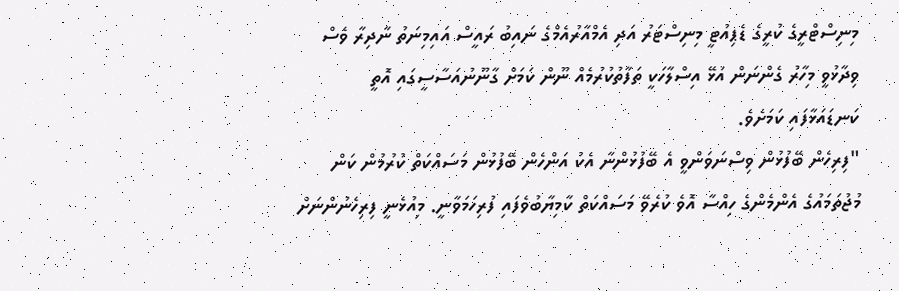މިނިސްޓްރީގެ ކުރީގެ ޑެޕިއުޓީ މިނިސްޓަރު އަދި އެމްއާރުއެމްގެ ނައިބު ރައީސް އައިމިނަތު ނާދިރާ ވެސް ވިދާޅުވީ މިހާރު ގެންނަން އުޅޭ އިސްލާހަކީ ތަފާތުކުރުމެއް ނޫން ކަމަށް ގާނޫނުއަސާސީގައި އޮތީ ކަނޑައަޅާފައި ކަމަށެވެ.
"ފިރިހެން ބޭފުޅުން ވިސްނަވަންވީ އެ ބޭފުޅުންނާ އެކު އަންހެން ބޭފުޅުން މަސައްކަތް ކުރުމުން ކަން މުޖުތަމައުގެ އެންމެންގެ ހިއްސާ އޮވެ ކުރެވޭ މަސައްކަތް ކާމިޔާބުވެފައި ފުރިހަމަވާނީ. މިއުޅެނީ ފިރިހެނުންނަށް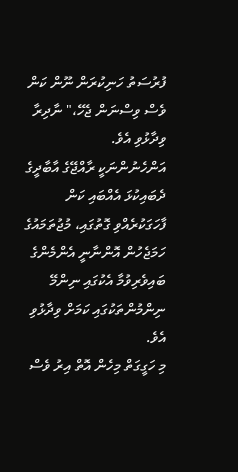ފުރުސަތު ހަނިކުރަން ނޫން ކަން ވެސް ވިސްނަން ޖެހޭ،" ނާދިރާ ވިދާޅުވި އެވެ.
އަންހެނުންނަކީ ރާއްޖޭގެ އާބާދީގެ ދެބައިކުޅަ އެއްބައި ކަން ފާހަގަކުރެއްވި ގޮތުގައި، މުޖުތަމައުގެ ހަމަޖެހުން އޮންނާނީ އެންމެންގެ ބައިވެރިވުމާ އެކުގައި ނިންމޭ ނިންމުންތަކުގައި ކަމަށް ވިދާޅުވި އެވެ.
މި ހަގީގަތް މިހެން އޮތް އިރު ވެސް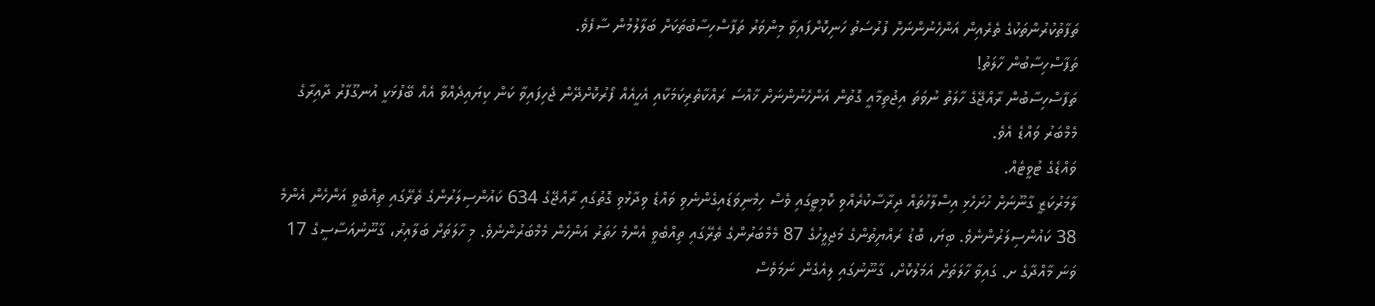ތަފާތުކުރުންތަކުގެ ތެރެއިން އަންހެނުންނަށް ފުރުސަތު ހަނިކޮށްފައިވާ މިންވަރު ތަފާސްހިސާބުތަކަށް ބަލާލުމުން ސާފެވެ.
ތަފާސްހިސާބުން ހާލަތު!
ތަފާސްހިސާބުން ރާއްޖޭގެ ހާލަތު ނުވަތަ އިޖުތިމާއީ ގޮތުން އަންހެނުންނަށް ޚާއްސަ ރައްކާތެރިކަމަކާއި އެހީއެއް ފޯރުކޮށްދޭން ޖެހިފައިވާ ކަން ކިޔައިދެއްވާ އެއް ބޭފުޅަކީ އުނގޫފާރު ދާއިރާގެ މެމްބަރު ވައްޑެ އެވެ.
ވައްޑެގެ ޓުވީޓެއް.
ލާމަރުކަޒީ ގާނޫނަށް ހުށަހެޅި އިސްލާހުތައް ދިރާސާކުރެއްވި ކޮމިޓީގައި ވެސް ހިމެނިވަޑައިގެންނެވި ވައްޑެ ވިދާޅުވި ގޮތުގައި ރާއްޖޭގެ 634 ކައުންސިލަރުންގެ ތެރޭގައި ތިއްބެވީ އަންހެން އެންމެ 38 ކައުންސިލަރުންނެވެ. ބިޔަ، ބޮޑު ރައްޔިތުންގެ މަޖިލީހުގެ 87 މެމްބަރުންގެ ތެރޭގައި ތިއްބެވީ އެންމެ ހަތަރު އަންހެން މެމްބަރުންނެވެ. މި ހާލަތަށް ބަލާއިރު، ގާނޫނުއަސާސީގެ 17 ވަނަ މާއްދާގެ ށ. ގައިވާ ހާލަތަށް އަމަލުކޮށް، ގާނޫނުގައި ލިއެގެން ނަމަވެސް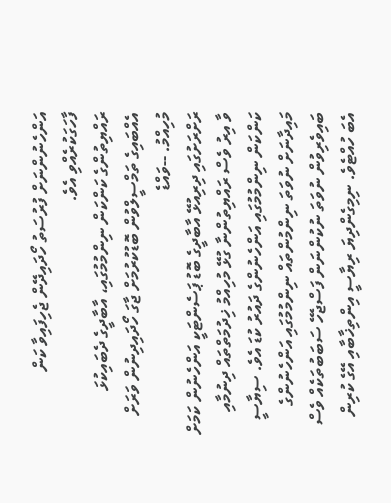އަންހެނުންނަށް ފުރުސަތު ހޯދައިދޭން ޖެހިފައިވާ ކަން ފާހަގަކުރެއްވި އެވެ.
ރައްޔިތުންގެ ކަންކަން ނިންމުމުގައި، އާބާދީގެ ދެބައިކުޅަ އެއްބައިގެ ތަމްސީލްވުން ބޮޑުކުރުމަށް ޖާގަ ހޯދައިދިނުން ވަރަށް މުހިއްމު. --ވައްޑެ
ރަށްރަށުގައި ދިރިއުޅޭ އާބާދީގެ ބޮޑު ޕަސެންޓަކީ އަންހެނުން ކަމަށް ވާ އިރު ވެސް ރައްޔިތުންނާ ގުޅޭ މުހިއްމު ޚިދުމަތްތައް ދިނުމާއި ކަންކަން ނިންމުމުގައި އަންހެނުންގެ ދައުރު ކުޑަ އެވެ. ސިޔާސީ މައިދާނަށް ނުވަތަ ނިންމުންތައް ނިންމުމުގައި އަންހެނުންގެ ބައިވެރިވުން ނުވަތަ ނުކުންނަން ފަސްޖެހޭ ސަބަބުތަކެއް ވެސް އެބަ ހުއްޓެވެ. ނިމިގެންދިޔަ ރިޔާސީ އިންތިޚާބާއި އޭގެ ކުރިން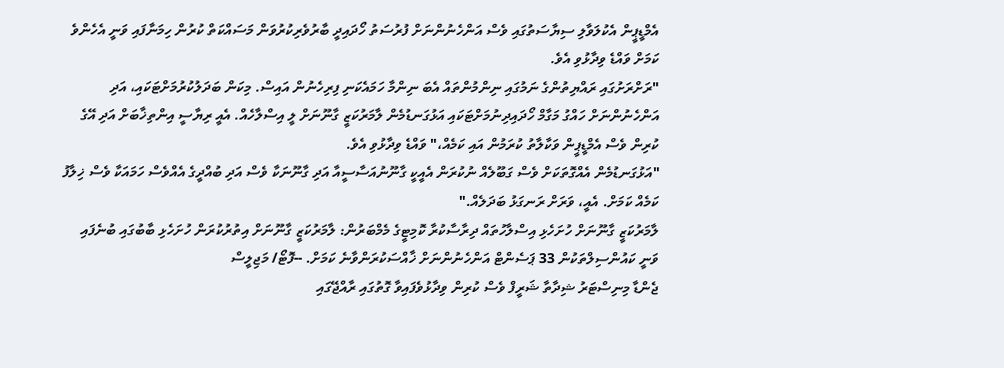އެމްޑީޕީން އެކުލަވާލި ސިޔާސަތުގައި ވެސް އަންހެނުންނަށް ފުރުސަތު ހޯދައިދީ ބާރުވެރިކުރުވަން މަސައްކަތް ކުރުން ހިމަނާފައި ވަނީ އެހެންވެ ކަމަށް ވައްޑެ ވިދާޅުވި އެވެ.
"ރަށްރަށުގައި ރައްޔިތުންގެ ނަމުގައި ނިންމުންތައް އެބަ ނިންމާ ހަމައެކަނި ފިރިހެނުން އައިސް. މިކަން ބަދަލުކުރުމަށްޓަކައި، އަދި އަންހެނުންނަށް ހައްގު މަގާމް ހޯދައިދިނުމަށްޓަކައި އަޅުގަނޑުމެން ލާމަރުކަޒީ ގާނޫނަށް ލީ އިސްލާހެއް. އެއީ ރިޔާސީ އިންތިޚާބަށް އަދި އޭގެ ކުރިން ވެސް އެމްޑީޕީން ވަކާލާތު ކުރަމުން އައި ކަމެއް،" ވައްޑެ ވިދާޅުވި އެވެ.
"އަޅުގަނޑުމެން އެއްގޮތަކަށް ވެސް ގަބޫލެއް ނުކުރަން އެއީކީ ގާނޫނުއަސާސީއާ އަދި ގާނޫނަކާ ވެސް އަދި ބުއްދީގެ އެއްވެސް ހަމައަކާ ވެސް ޚިލާފު ކަމެއް ކަމަށް. އެއީ، ވަރަށް ރަނގަޅު ބަދަލެއް."
ލާމަރުކަޒީ ގާނޫނަށް ހުށަހެޅި އިސްލާހުތައް ދިރާސާކުރާ ކޮމިޓީގެ މެމްބަރުން: ލާމަރުކަޒީ ގާނޫނަށް އިތުރުކުރަން ހުށަހެޅި ބާބުގައި ބުނެފައި ވަނީ ކައުންސިލްތަކުން 33 ޕަސެންޓް އަންހެނުންނަށް ޚާއްސަކުރަންވާނެ ކަމަށް. --ފޮޓޯ/ މަޖިލީސް
ޖެންޑާ މިނިސްޓަރު ޝިދާތާ ޝަރީފް ވެސް ކުރިން ވިދާޅުވެފައިވާ ގޮތުގައި ރާއްޖޭގައި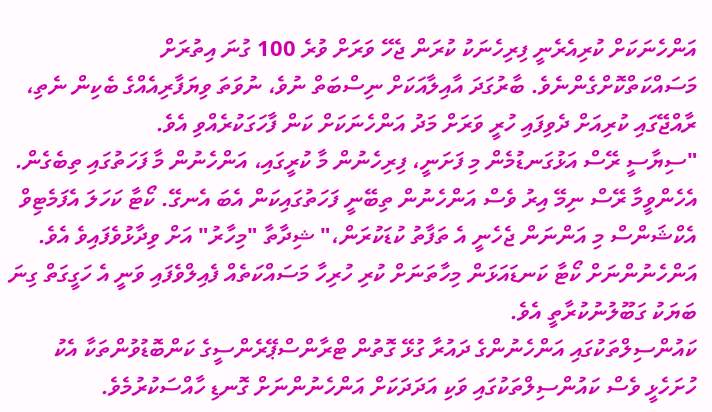އަންހެނަކަށް ކުރިއެރެނީ ފިރިހެނަކު ކުރަން ޖެހޭ ވަރަށް ވުރެ 100 ގުނަ އިތުރަށް މަސައްކަތްކޮށްގެންނެވެ. ބާރުގަދަ އާއިލާއަކަށް ނިސްބަތް ނުވެ، ނުވަތަ ވިޔަފާރިއެއްގެ ބެކިން ނެތި، ރާއްޖޭގައި ކުރިއަށް ދެވިފައި ހުރީ ވަރަށް މަދު އަންހެނަކަށް ކަން ފާހަގަކުރެއްވި އެވެ.
"ސިޔާސީ ރޭސް އަޅުގަނޑުމެން މި ފަށަނީ، ފިރިހެނުން މާ ކުރީގައި، އަންހެނުން މާ ފަހަތުގައި ތިބެގެން. އެހެންވީމާ ރޭސް ނިމޭ އިރު ވެސް އަންހެނުން ތިބޭނީ ފަހަތުގައިކަން އެބަ އެނގޭ. ކޯޓާ ކަހަލަ އެފަމެޓިވް އެކްޝަންސް މި އަންނަން ޖެހެނީ އެ ތަފާތު ކުޑަކުރަން،" ޝިދާތާ "މިހާރު" އަށް ވިދާޅުވެފައިވެ އެވެ.
އަންހެނުންނަށް ކޯޓާ ކަނޑައަޅަން މިހާތަނަށް ކުރި ހުރިހާ މަސައްކަތެއް ފެއިލްވެފައި ވަނީ އެ ހަގީގަތް ގިނަ ބަޔަކު ގަބޫލުނުކުރާތީ އެވެ.
ކައުންސިލްތަކުގައި އަންހެނުންގެ ދައުރާ ގުޅޭ ގޮތުން ޓްރާންސްޕޭރެންސީގެ ކަންބޮޑުވުންތަކާ އެކު ހުށަހެޅީ ވެސް ކައުންސިލްތަކުގައި ވަކި އަދަދަކަށް އަންހެނުންނަށް ގޮނޑި ހާއްސަކުރުމެވެ.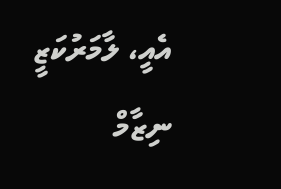އެއީ، ލާމަރުކަޒީ ނިޒާމް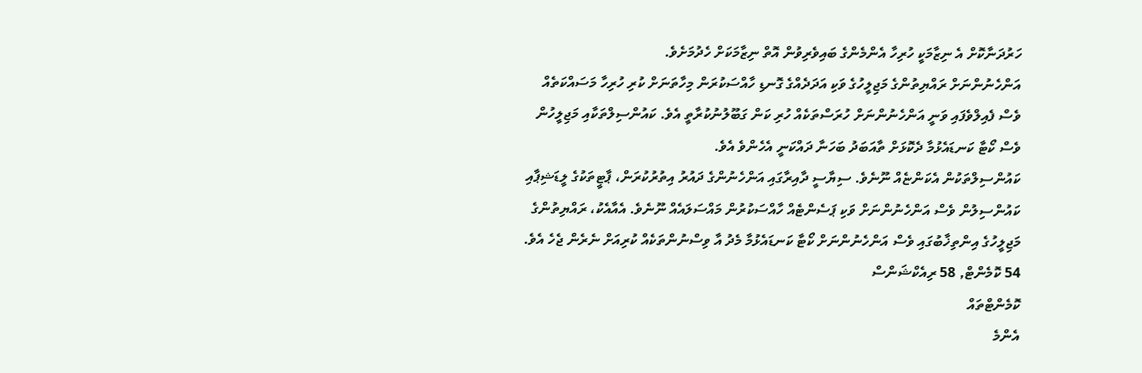ހަރުދަނާކޮށް އެ ނިޒާމަކީ ހުރިހާ އެންމެންގެ ބައިވެރިވުން އޮތް ނިޒާމަކަށް ހެދުމަށެވެ.
އަންހެނުންނަށް ރައްޔިތުންގެ މަޖިލީހުގެ ވަކި އަދަދެއްގެ ގޮނޑި ހާއްސަކުރަން މިހާތަނަށް ކުރި ހުރިހާ މަސައްކަތެއް ވެސް ފެއިލްވެފައި ވަނީ އަންހެނުންނަށް ހުރަސްތަކެއް ހުރި ކަން ގަބޫލުނުކުރާތީ އެވެ. ކައުންސިލްތަކާއި މަޖިލީހުން ވެސް ކޯޓާ ކަނޑައެޅުމާ ދެކޮޅަށް ތާއަބަދު ބަހަނާ ދައްކަނީ އެހެންވެ އެވެ.
ކައުންސިލްތަކުން އެކަންޏެއް ނޫނެވެ. ސިޔާސީ ދާއިރާގައި އަންހެނުންގެ ދައުރު އިތުރުކުރަން، ޕާޓީތަކުގެ ލީޑަޝިޕާއި ކައުންސިލުން ވެސް އަންހެނުންނަށް ވަކި ޕަސެންޓެއް ހާއްސަކުރުން މައްސަލައެއް ނޫނެވެ. އެއާއެކު، ރައްޔިތުންގެ މަޖިލީހުގެ އިންތިޚާބުގައި ވެސް އަންހެނުންނަށް ކޯޓާ ކަނޑައެޅުމާ މެދު އާ ވިސްނުންތަކެއް ކުރިއަށް ނެރެން ޖެހެ އެވެ.
54 ކޮމެންޓް, 58 ރިއެކްޝަންސް
ކޮމެންޓްތައް
އެންމެ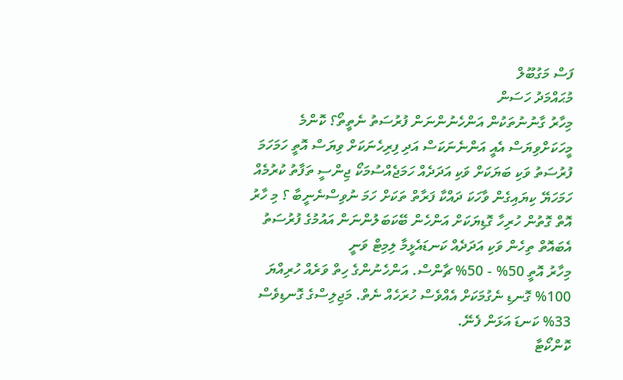ފަސް މަގުބޫލް
މުޙައްމަދު ހަސަން
މިހާރު ގާނުނުތަކުން އަންހެނުންނަން ފުރުސަތު ނެތީތޯ؟ ކޮންމެ މީހަކަށްވިޔަސް އެއީ އަންނެނަކަސް އަދި ފިރިހެނަކަށް ވިޔަސް އޮތީ ހަމަހަމަ ފުރުސަތު ވަކި ބަޔަކަށް ވަކި އަދަދެއް ހަމަޖެއްސުމަކޯ ޖިންސީ ތަފާތު ކުރުމެއް ހަމަހަޔޭ ކިޔައިގެން ވާހަކަ ދައްކާ ފަރާތް ތަކަށް ހަމަ ނުވިސްނެނީބާ ؟ މި ހާރު އޮތް ގޮތުން ހުރިހާ ގޮޑިޔަކަށް އަންހެން ބޭކަބަލުންނަން އައުމުގެ ފުރުސަތު އެބައޮތް ތިހެން ވަކި އަދަދެއް ކަނޑައެޅީމާ ލިމިޓް ވަނީ
މިހާރު އޮތީ 50% - 50% ޗާންސް. އަންހެނުންގެ ހިތް ވަރެއް ހުރިއްޔަ 100% ގޮނޑި ނެގުމަކަށް އެއްވެސް ހުރަހެއް ނެތް. މަޖިލިސްގެ ގޮނޑިވެސް 33% ކަނޑަ އަޅަން ފެނޭ.
ކޮންކޯޓާ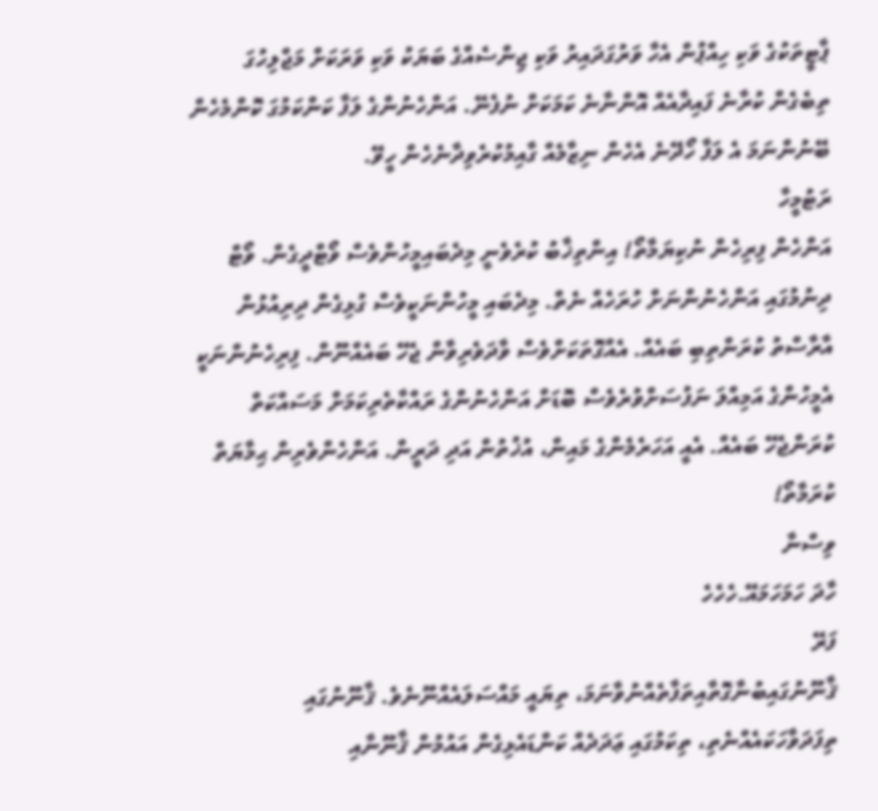ޕާޓީތަކުގެ ވަކި ހިއްޕުން އެހާ ވަރުގަދައިރު ވަކި ޖިންސެއްގެ ބަޔަކު ވަކި ވަރަކަށް މަޖްލިހުގަ ތިބެގެން ކުރާނެ ފައިދާއެއް އޮންނާނެ ކަމަކަށް ނުފެނޭ. އަންހެނުންގެ ލަފާ ކަންކަމުގަ ކޮންމެހެން ބޭނުންނަމަ އެ ލަފާ ހޯދޭނެ އެހެން ނިޒާމެއް ގާއިމުކުރެވިދާނެހެން ހީވޭ.
ރަޓުމީހާ
އަންހެން ފިރިހެން ނުކިޔަމާތޯ! އިންތިޚާބު ކުރެވެނީ މިދެބައިމީހުންވެސް ވޯޓްދީގެން. ވޯޓް ދިނުމުގައި އަންހެނުންނަށް ހުރަހެއް ނެތް. މިދެބައި މީހުންނަކީވެސް ގުޅިގެން ދިރިއުޅުން އާރާސްތު ކުރަންތިބި ބައެއް. އެއްގޮތަކަށްވެސް ވާދަވެރިވާން ޖެހޭ ބައެއްނޫން. ފިރިހެނުންނަކީ އެމީހުންގެ އަމިއްލަ ނަފުސަށްވުރެވެސް ބޮޑަށް އަންހެނުންގެ ރައްކާތެރިކަމަށް މަސައްކަތް ކުރަންޖެހޭ ބައެއް. އެއީ އަހަރެމެންގެ މައިން، އުޚުތުން އަދި ދަރީން. އަންހެންވެރިން ޙިމާޔަތް ކުރަމާތޯ!
ވިސްނާ
ހާދަ ހަމަހަމައޭ.ހެހެހެ
ފަރޭ
ޤާނޫނުގައިބުނާގޮތާއިތަފާތެއްނުވާނަމަ، ތިޔައީ މައްސަލައެއްނޫނެވެ. ޤާނޫނުގައި ތިފަދަވާހަކައެއްނެތި، ތިކަމުގައި ޢަދަދެއް ކަންޑައެޅިގެން އައުމުން ޤާނޫނާއި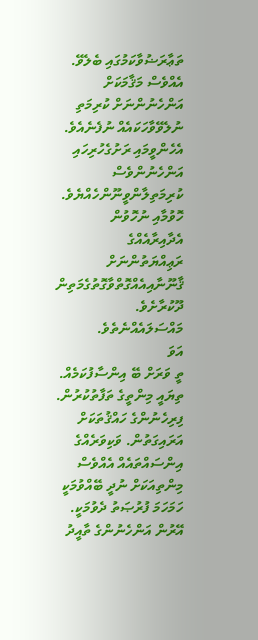ތަޢާރަޟުވާކަމުގައި ބެލެވޭ. އެއްވެސް މަޤާމަކަށް އަންހެނުންނަށް ކުރިމަތި ނުލެވޭވާހަކައެއް ނުފެނެއެވެ. އެހެންވީމައި ރަށުގެހުރިހައި އަންހެނުންވެސް ކުރިމަތިލާންވީނޫންހެއްޔެވެ. ހޮވުމާއި ނުހޮވުން އެދާއިރާއެއްގެ ރަޢިއްޔަތުންނަށް ޤާނޫނާއިއެއްގޮތްވާގޮތުގެމަތިން ދޫކުރާށެވެ. މައްސަލައެއްނެތެވެ.
އަވަ
ތީ ވަރަށް ބޭ އިންސާފުކަމެއް. ތިޔައީ މިންތީގެ ތަފާތުކުރުން. ފިރިހެނުންގެ ހައްޤުތަކަށް އަރައިގަތުން. ވަކިވަރެއްގެ އިންސައްތައެއް އެއްވެސް މިންތިއަކަށް ނުދީ ބޭއްވުމަކީ ހަމަހަމަ ފުރުޞަތު ދެވުމަކީ. އޭރުން އަންހެނުންގެ ތާއީދު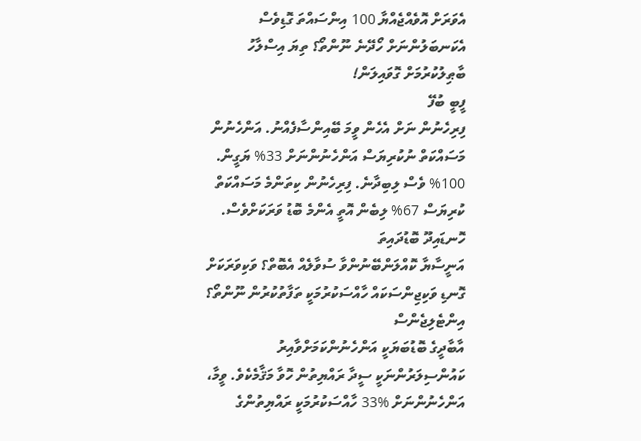އެވަރަށް އޮވެއްޖެއްޔާ 100 އިންސައްތަ ގޮޑިވެސް އެކަނބަލުންނަށް ހޯދޭނެ ނޫންތޯ؟ ތިޔަ އިސްލާހު ބާޠިލުކުރުމަށް ގޮވައިލަން!
ފީބީ ބުފޭ
ފިރިހެނުން ނަށް އެހެން ވީމަ ބޭއިންސާފެއްނު. އަންހެނުން މަސައްކަތް ނުކުރިޔަސް އަންހެނުންނަށް 33% ޔަގީން. 100% ވެސް ލިބިދާނެ. ފިރިހެނުން ކިތަންމެ މަސައްކަތް ކުރިޔަސް 67% ލިބެން އޮތީ އެންމެ ބޮޑު ވަރަކަށްވެސް.
ހޮނޑައިދޫ ބޮޑުދައިތަ
އަނީސާޔާ ކޮއްލަންބޭނުންވާ ސުވާލެއް އެބޮތް؟ ވަކިވަރަކަށް ގޮނޑި ވަކިޖިންސަކައް ހާއްސަކުރުމަކީ ތަފާތުކުރުން ނޫންތޯ؟
އިންޓެލިޖެންސް
އާބާދީގެ ބޮޑުބަޔަކީ އަންހެނުންކަމަށްވާއިރު ކައުންސިލަރުންނަކީ ސީދާ ރައްޔިތުން ހޮވާ މަޤާމެކެވެ. ވީމާ، އަންހެނުންނަށް %33 ހާއްސަކުރުމަކީ ރައްޔިތުންގެ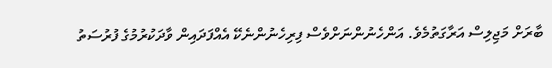ބާރަށް މަޖިލިސް އަރާގަތުމެވެ. އަންހެނުންނަށްވެސް ފިރިހެނުންނެކޭ އެއްފަދައިން ވާދަކުރުމުގެ ފުރުސަތު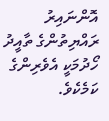އޮންނައިރު ރައްޔިތުންގެ ތާއީދު ހޯދުމަކީ އެވެރިންގެ ކަމެކެވެ.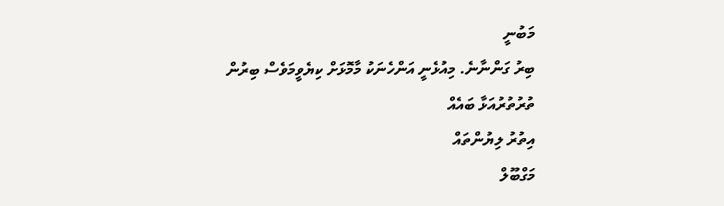މަބުނީ
ބިރު ގަންނާނެ. މިއުޅެނީ އަންހެނަކު މާމޮޅަށް ކިޔެވީމަވެސް ބިރުން ތުރުތުރުއަޅާ ބައެއް
އިތުރު ލިޔުންތައް
މަގްބޫލް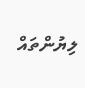ލިޔުންތައް